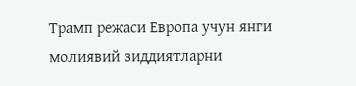Трамп режаси Европа учун янги молиявий зиддиятларни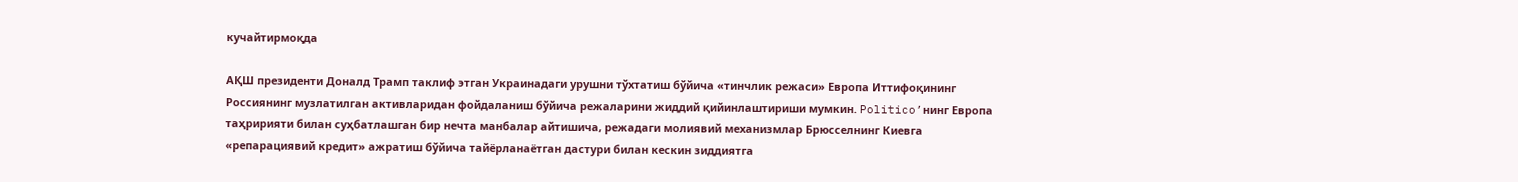кучайтирмоқда

АҚШ президенти Доналд Трамп таклиф этган Украинадаги урушни тўхтатиш бўйича «тинчлик режаси» Европа Иттифоқининг Россиянинг музлатилган активларидан фойдаланиш бўйича режаларини жиддий қийинлаштириши мумкин. Politico’нинг Европа таҳририяти билан суҳбатлашган бир нечта манбалар айтишича, режадаги молиявий механизмлар Брюсселнинг Киевга «репарациявий кредит» ажратиш бўйича тайёрланаётган дастури билан кескин зиддиятга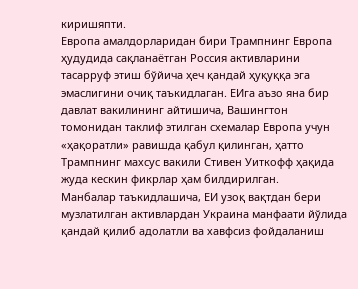киришяпти.
Европа амалдорларидан бири Трампнинг Европа ҳудудида сақланаётган Россия активларини тасарруф этиш бўйича ҳеч қандай ҳуқуққа эга эмаслигини очиқ таъкидлаган. ЕИга аъзо яна бир давлат вакилининг айтишича, Вашингтон томонидан таклиф этилган схемалар Европа учун «ҳақоратли» равишда қабул қилинган, ҳатто Трампнинг махсус вакили Стивен Уиткофф ҳақида жуда кескин фикрлар ҳам билдирилган.
Манбалар таъкидлашича, ЕИ узоқ вақтдан бери музлатилган активлардан Украина манфаати йўлида қандай қилиб адолатли ва хавфсиз фойдаланиш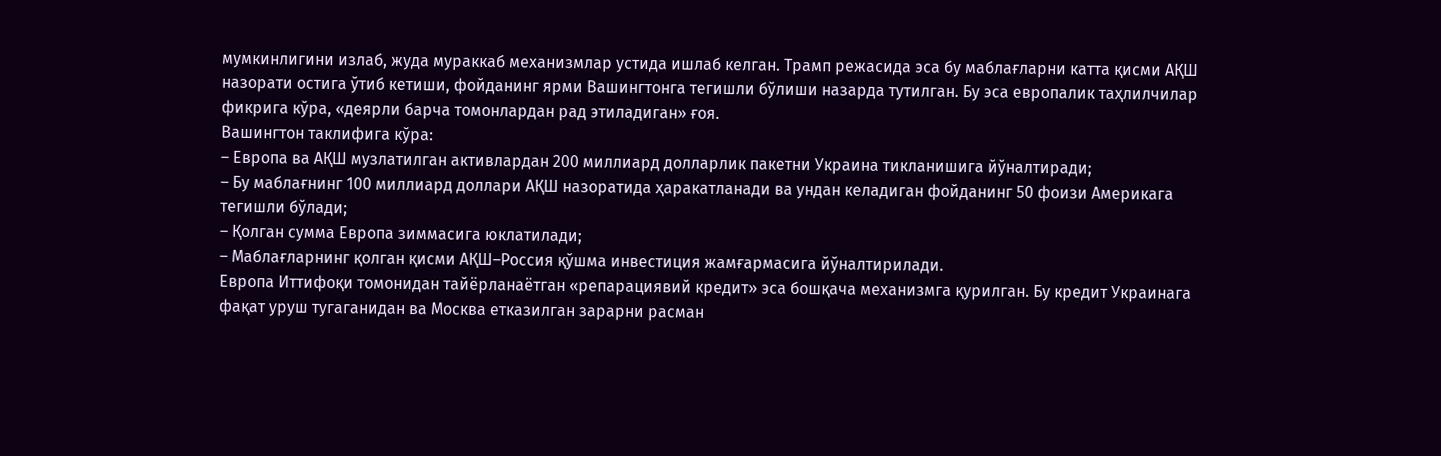мумкинлигини излаб, жуда мураккаб механизмлар устида ишлаб келган. Трамп режасида эса бу маблағларни катта қисми АҚШ назорати остига ўтиб кетиши, фойданинг ярми Вашингтонга тегишли бўлиши назарда тутилган. Бу эса европалик таҳлилчилар фикрига кўра, «деярли барча томонлардан рад этиладиган» ғоя.
Вашингтон таклифига кўра:
– Европа ва АҚШ музлатилган активлардан 200 миллиард долларлик пакетни Украина тикланишига йўналтиради;
– Бу маблағнинг 100 миллиард доллари АҚШ назоратида ҳаракатланади ва ундан келадиган фойданинг 50 фоизи Америкага тегишли бўлади;
– Қолган сумма Европа зиммасига юклатилади;
– Маблағларнинг қолган қисми АҚШ–Россия қўшма инвестиция жамғармасига йўналтирилади.
Европа Иттифоқи томонидан тайёрланaётган «репарациявий кредит» эса бошқача механизмга қурилган. Бу кредит Украинага фақат уруш тугаганидан ва Москва етказилган зарарни расман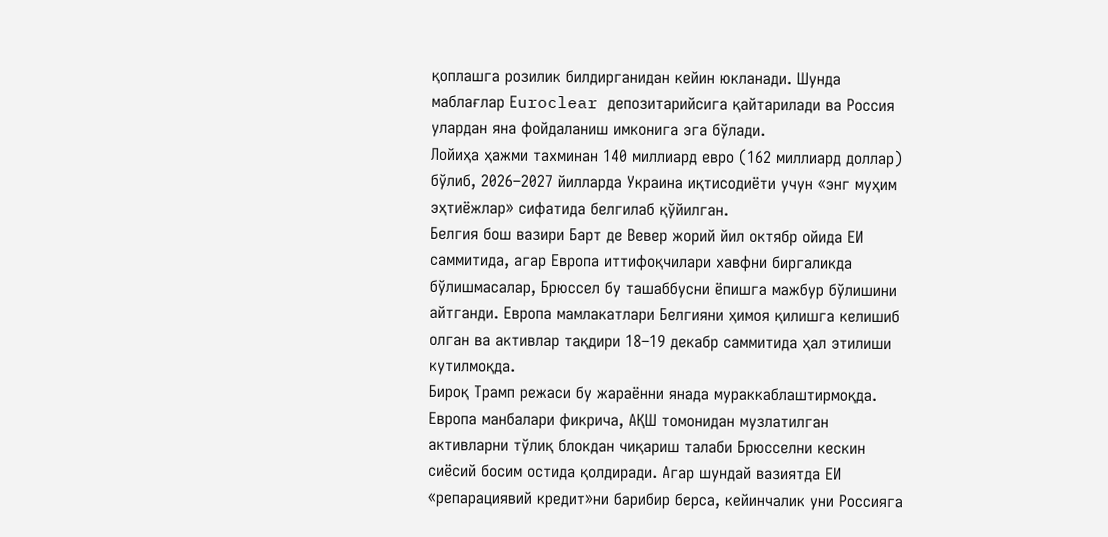қоплашга розилик билдирганидан кейин юкланади. Шунда маблағлар Еuroclear депозитарийсига қайтарилади ва Россия улардан яна фойдаланиш имконига эга бўлади.
Лойиҳа ҳажми тахминан 140 миллиард евро (162 миллиард доллар) бўлиб, 2026–2027 йилларда Украина иқтисодиёти учун «энг муҳим эҳтиёжлар» сифатида белгилаб қўйилган.
Белгия бош вазири Барт де Вевер жорий йил октябр ойида ЕИ саммитида, агар Европа иттифоқчилари хавфни биргаликда бўлишмасалар, Брюссел бу ташаббусни ёпишга мажбур бўлишини айтганди. Европа мамлакатлари Белгияни ҳимоя қилишга келишиб олган ва активлар тақдири 18–19 декабр саммитида ҳал этилиши кутилмоқда.
Бироқ Трамп режаси бу жараённи янада мураккаблаштирмоқда. Европа манбалари фикрича, АҚШ томонидан музлатилган активларни тўлиқ блокдан чиқариш талаби Брюсселни кескин сиёсий босим остида қолдиради. Агар шундай вазиятда ЕИ «репарациявий кредит»ни барибир берса, кейинчалик уни Россияга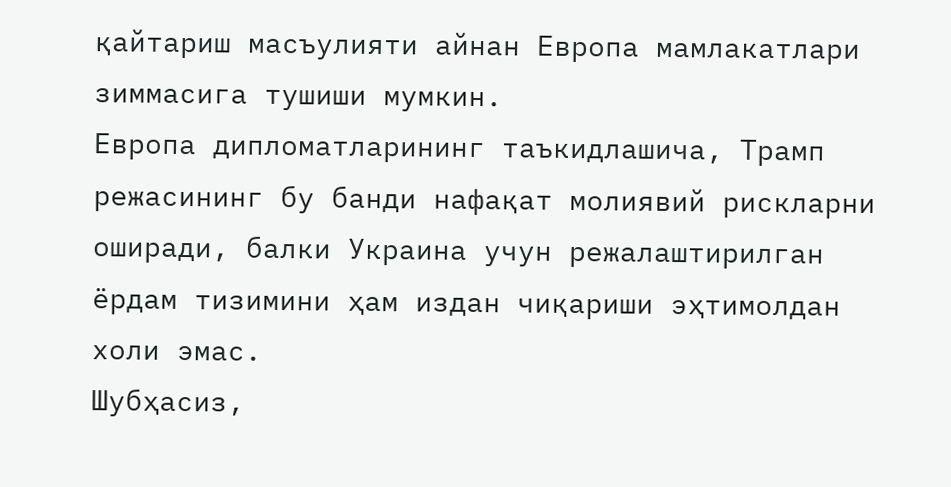қайтариш масъулияти айнан Европа мамлакатлари зиммасига тушиши мумкин.
Европа дипломатларининг таъкидлашича, Трамп режасининг бу банди нафақат молиявий рискларни оширади, балки Украина учун режалаштирилган ёрдам тизимини ҳам издан чиқариши эҳтимолдан холи эмас.
Шубҳасиз,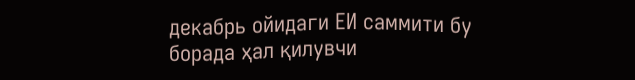декабрь ойидаги ЕИ саммити бу борада ҳал қилувчи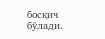босқич бўлади.